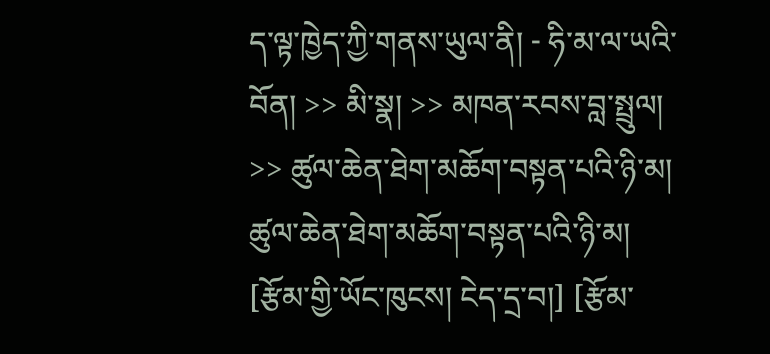ད་ལྟ་ཁྱེད་ཀྱི་གནས་ཡུལ་ནི། - ཧི་མ་ལ་ཡའི་བོན། >> མི་སྣ། >> མཁན་རབས་བླ་སྤྲུལ། >> ཚུལ་ཆེན་ཐེག་མཆོག་བསྟན་པའི་ཉི་མ།
ཚུལ་ཆེན་ཐེག་མཆོག་བསྟན་པའི་ཉི་མ།
[རྩོམ་གྱི་ཡོང་ཁུངས། ངེད་དྲ་བ།] [རྩོམ་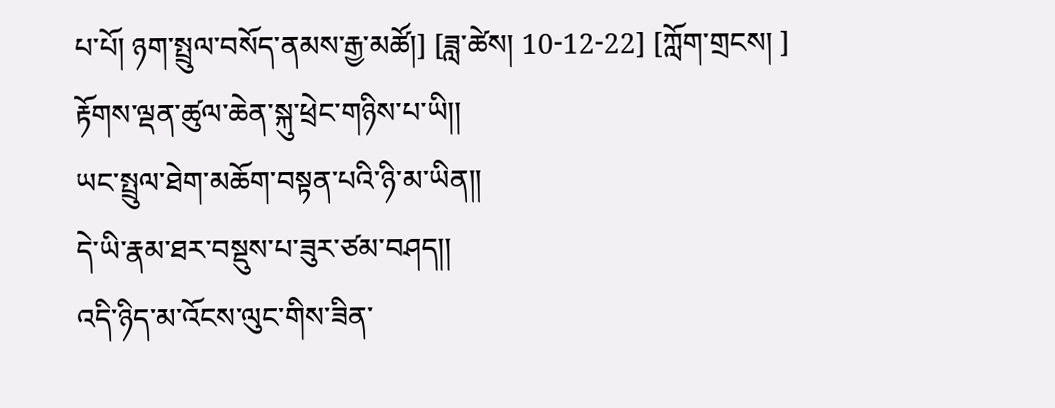པ་པོ། ཉག་སྤྲུལ་བསོད་ནམས་རྒྱ་མཚོ།] [ཟླ་ཚེས། 10-12-22] [ཀློག་གྲངས། ]
རྟོགས་ལྡན་ཚུལ་ཆེན་སྐུ་ཕྲེང་གཉིས་པ་ཡི།།
ཡང་སྤྲུལ་ཐེག་མཆོག་བསྟན་པའི་ཉི་མ་ཡིན།།
དེ་ཡི་རྣམ་ཐར་བསྡུས་པ་ཟུར་ཙམ་བཤད།།
འདི་ཉིད་མ་འོངས་ལུང་གིས་ཟིན་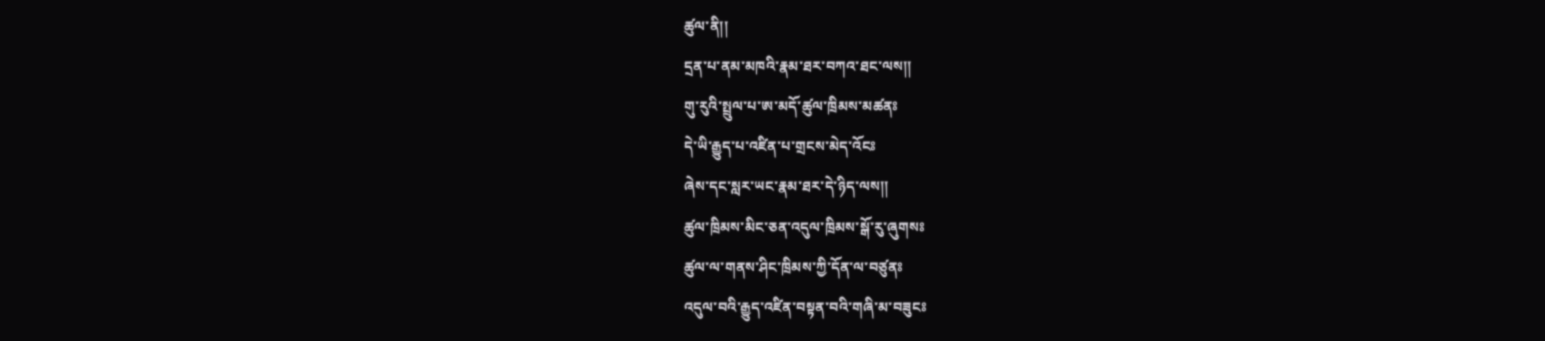ཚུལ་ནི།།
དྲན་པ་ནམ་མཁའི་རྣམ་ཐར་བཀའ་ཐང་ལས།།
གུ་རུའི་སྤྲུལ་པ་ཨ་མདོ་ཚུལ་ཁྲིམས་མཚནཿ
དེ་ཡི་རྒྱུད་པ་འཛིན་པ་གྲངས་མེད་འོངཿ
ཞེས་དང་སླར་ཡང་རྣམ་ཐར་དེ་ཉིད་ལས།།
ཚུལ་ཁྲིམས་མིང་ཅན་འདུལ་ཁྲིམས་སྒོ་རུ་ཞུགསཿ
ཚུལ་ལ་གནས་ཤིང་ཁྲིམས་ཀྱི་དོན་ལ་བཙུནཿ
འདུལ་བའི་རྒྱུད་འཛིན་བསྟན་བའི་གཞི་མ་བཟུངཿ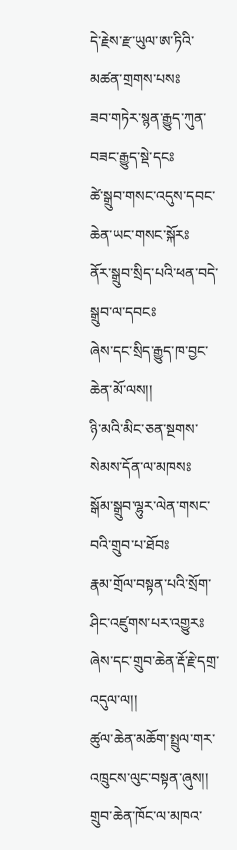དེ་རྗེས་རྫ་ཡུལ་ཨ་ཏིའི་མཚན་གྲགས་པསཿ
ཟབ་གཏེར་སྙན་རྒྱུད་ཀུན་བཟང་རྒྱུད་སྡེ་དངཿ
ཚེ་སྒྲུབ་གསང་འདུས་དབང་ཆེན་ཡང་གསང་སྐོརཿ
ནོར་སྒྲུབ་སྲིད་པའི་ཕན་བདེ་སྒྲུབ་ལ་དབངཿ
ཞེས་དང་སྲིད་རྒྱུད་ཁ་བྱང་ཆེན་མོ་ལས།།
ཉི་མའི་མིང་ཅན་སྔགས་སེམས་དོན་ལ་མཁསཿ
སྒོམ་སྒྲུབ་ལྷུར་ལེན་གསང་བའི་གྲུབ་པ་ཐོབཿ
རྣམ་གྲོལ་བསྟན་པའི་སྲོག་ཤིང་འཛུགས་པར་འགྱུརཿ
ཞེས་དང་གྲུབ་ཆེན་རྡོ་རྗེ་དགྲ་འདུལ་ལ།།
ཚུལ་ཆེན་མཆོག་སྤྲུལ་གར་འཁྲུངས་ལུང་བསྟན་ཞུས།།
གྲུབ་ཆེན་ཁོང་ལ་མཁའ་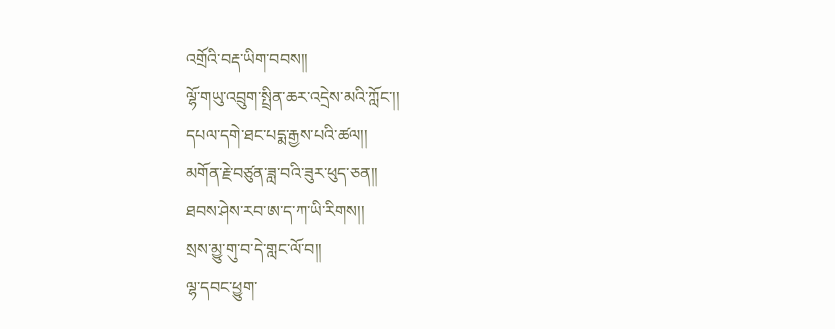འགྲོའི་བརྡ་ཡིག་བབས།།
ལྷོ་གཡུ་འབྲུག་སྤྲིན་ཆར་འདྲེས་མའི་ཀློང་།།
དཔལ་དགེ་ཐང་པདྨ་རྒྱས་པའི་ཚལ།།
མགོན་རྗེ་བཙུན་ཟླ་བའི་ཟུར་ཕུད་ཅན།།
ཐབས་ཤེས་རབ་ཨ་ད་ཀ་ཡི་རིགས།།
སྲས་མྱུ་གུ་བ་དེ་གླང་ལོ་བ།།
ལྷ་དབང་ཕྱུག་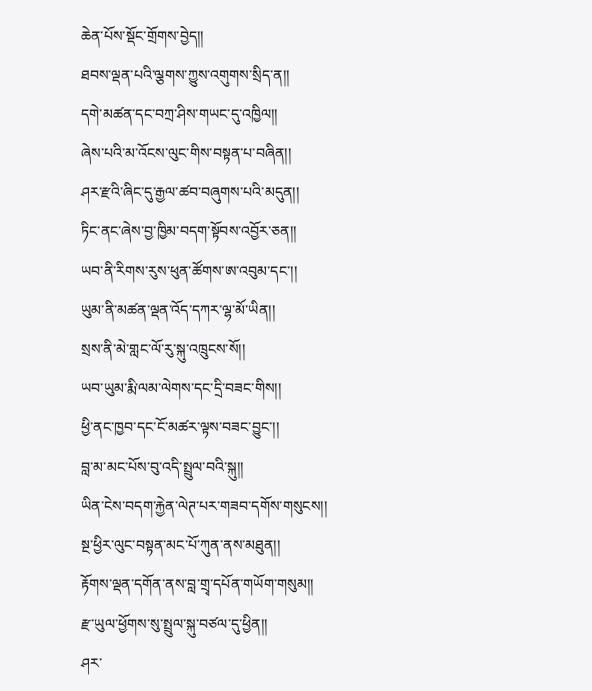ཆེན་པོས་སྡོང་གྲོགས་བྱེད།།
ཐབས་ལྡན་པའི་ལྕགས་ཀྱུས་འགུགས་སྲིད་ན།།
དགེ་མཚན་དང་བཀྲ་ཤིས་གཡང་དུ་འཁྱིལ།།
ཞེས་པའི་མ་འོངས་ལུང་གིས་བསྟན་པ་བཞིན།།
ཤར་རྫའི་ཞིང་དུ་རྒྱལ་ཚབ་བཞུགས་པའི་མདུན།།
ཏིང་ནང་ཞེས་བྱ་ཁྱིམ་བདག་སྟོབས་འབྱོར་ཅན།།
ཡབ་ནི་རིགས་རུས་ཕུན་ཚོགས་ཨ་འབུམ་དང་།།
ཡུམ་ནི་མཚན་ལྡན་འོད་དཀར་ལྷ་མོ་ཡིན།།
སྲས་ནི་མེ་གླང་ལོ་རུ་སྐུ་འཁྲུངས་སོ།།
ཡབ་ཡུམ་རྨི་ལམ་ལེགས་དང་དྲི་བཟང་གིས།།
ཕྱི་ནང་ཁྱབ་དང་ངོ་མཚར་ལྟས་བཟང་བྱུང་།།
བླ་མ་མང་པོས་བུ་འདི་སྤྲུལ་བའི་སྐུ།།
ཡིན་ངེས་བདག་རྐྱེན་ལེཊ་པར་གཟབ་དགོས་གསུངས།།
སྔ་ཕྱིར་ལུང་བསྟན་མང་པོ་ཀུན་ནས་མཐུན།།
རྟོགས་ལྡན་དགོན་ནས་བླ་གྲྭ་དཔོན་གཡོག་གསུམ།།
རྫ་ཡུལ་ཕྱོགས་སུ་སྤྲུལ་སྐུ་བཙལ་དུ་ཕྱིན།།
ཤར་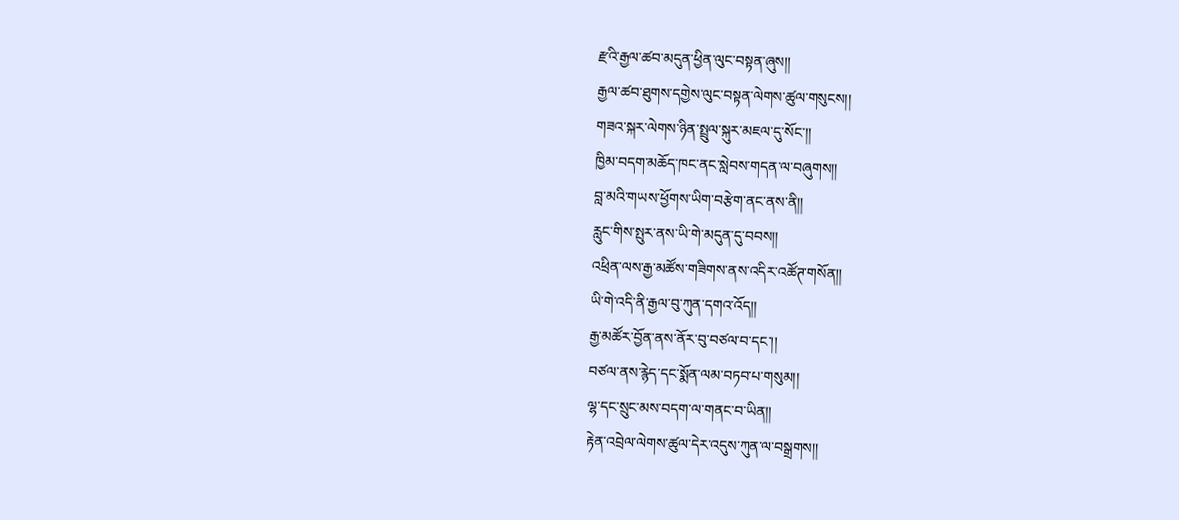རྫའི་རྒྱལ་ཚབ་མདུན་ཕྱིན་ལུང་བསྟན་ཞུས།།
རྒྱལ་ཚབ་ཐུགས་དགྱེས་ལུང་བསྟན་ལེགས་ཚུལ་གསུངས།།
གཟའ་སྐར་ལེགས་ཉིན་སྤྲུལ་སྐུར་མཇལ་དུ་སོང་།།
ཁྱིམ་བདག་མཆོད་ཁང་ནང་སླེབས་གདན་ལ་བཞུགས།།
བླ་མའི་གཡས་ཕྱོགས་ཡིག་བརྩེག་ནང་ནས་ནི།།
རླུང་གིས་སྤུར་ནས་ཡི་གེ་མདུན་དུ་བབས།།
འཕྲིན་ལས་རྒྱ་མཚོས་གཟིགས་ནས་འདིར་འཚོཊ་གསོན།།
ཡི་གེ་འདི་ནི་རྒྱལ་བུ་ཀུན་དགའ་འོད།།
རྒྱ་མཚོར་བྱོན་ནས་ནོར་བུ་བཙལ་བ་དང་།།
བཙལ་ནས་རྙེད་དང་སྨོན་ལམ་བཏབ་པ་གསུམ།།
ལྷ་དང་སྲུང་མས་བདག་ལ་གནང་བ་ཡིན།།
རྟེན་འབྲེལ་ལེགས་ཚུལ་དེར་འདུས་ཀུན་ལ་བསྒྲགས།།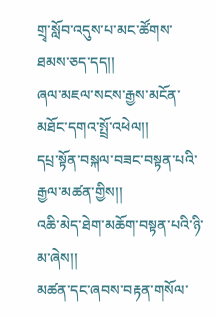གྲྭ་སློབ་འདུས་པ་མང་ཚོགས་ཐམས་ཅད་དད།།
ཞལ་མཇལ་སངས་རྒྱས་མངོན་མཐོང་དགའ་སྤྲོ་འཕེལ།།
དཔྲ་སྟོན་བསྐལ་བཟང་བསྟན་པའི་རྒྱལ་མཚན་གྱིས།།
འཆི་མེད་ཐེག་མཆོག་བསྟན་པའི་ཉི་མ་ཞེས།།
མཚན་དང་ཞབས་བརྟན་གསོལ་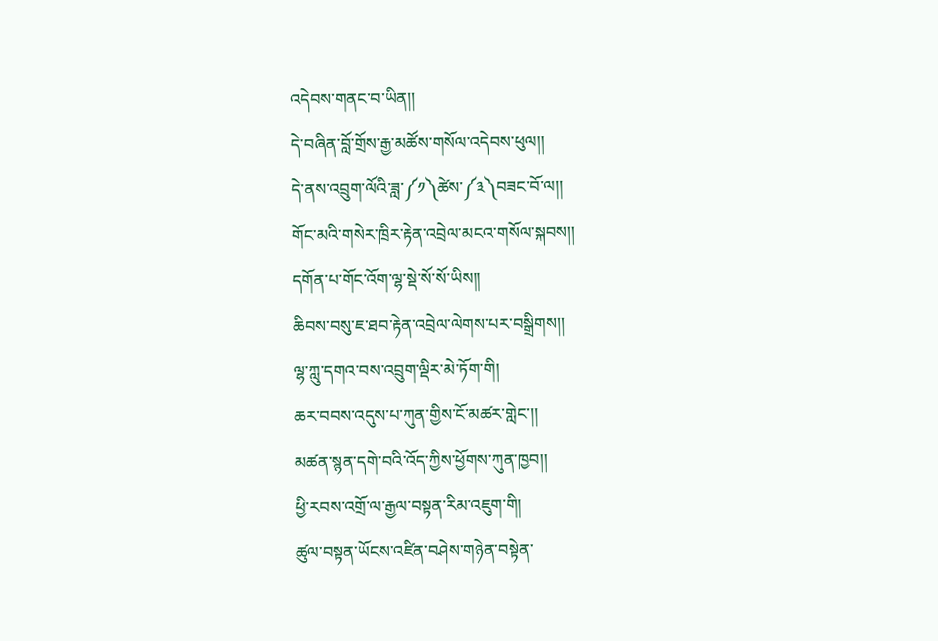འདེབས་གནང་བ་ཡིན།།
དེ་བཞིན་བློ་གྲོས་རྒྱ་མཚོས་གསོལ་འདེབས་ཕུལ།།
དེ་ནས་འབྲུག་ལོའི་ཟླ་༼༡༽ཚེས་༼༣༽བཟང་བོ་ལ།།
གོང་མའི་གསེར་ཁྲིར་རྟེན་འབྲེལ་མངའ་གསོལ་སྐབས།།
དགོན་པ་གོང་འོག་ལྷ་སྡེ་སོ་སོ་ཡིས།།
ཆིབས་བསུ་ཇ་ཐབ་རྟེན་འབྲེལ་ལེགས་པར་བསྒྲིགས།།
ལྷ་ཀླུ་དགའ་བས་འབྲུག་ལྡིར་མེ་ཏོག་གི།
ཆར་བབས་འདུས་པ་ཀུན་གྱིས་ངོ་མཚར་གླེང་།།
མཚན་སྙན་དགེ་བའི་འོད་ཀྱིས་ཕྱོགས་ཀུན་ཁྱབ།།
ཕྱི་རབས་འགྲོ་ལ་རྒྱལ་བསྟན་རིམ་འཇུག་གི།
ཚུལ་བསྟན་ཡོངས་འཛིན་བཤེས་གཉེན་བསྟེན་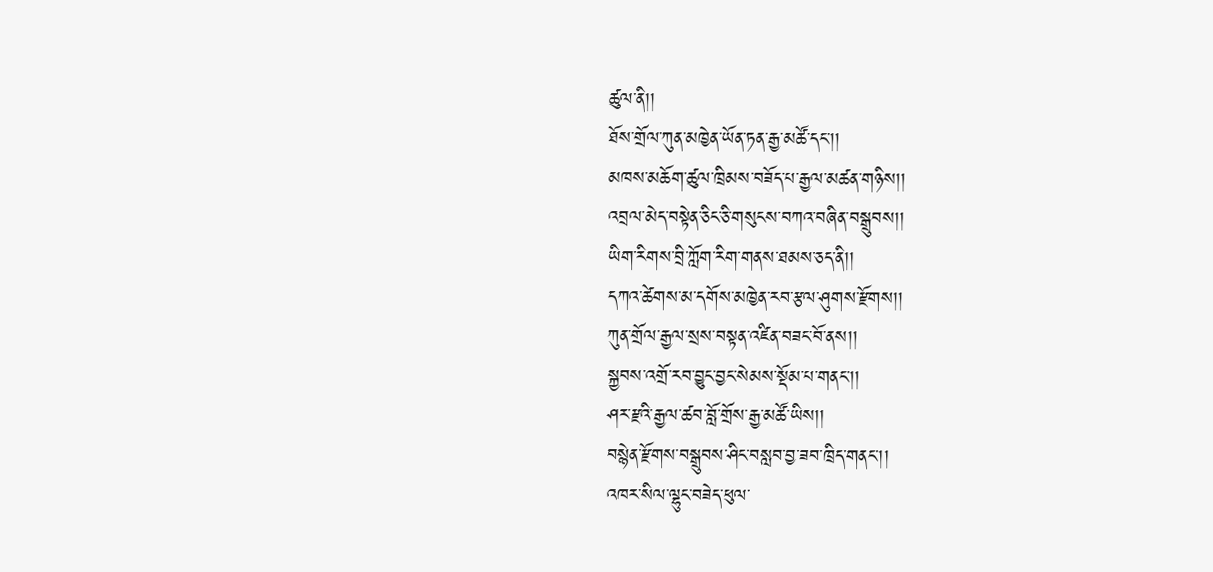ཚུལ་ནི།།
ཐོས་གྲོལ་ཀུན་མཁྱེན་ཡོན་ཏན་རྒྱ་མཚོ་དང་།།
མཁས་མཆོག་ཚུལ་ཁྲིམས་བཟོད་པ་རྒྱལ་མཚན་གཉིས།།
འབྲལ་མེད་བསྟེན་ཅིང་ཅི་གསུངས་བཀའ་བཞིན་བསྒྲུབས།།
ཡིག་རིགས་བྲི་ཀློག་རིག་གནས་ཐམས་ཅད་ནི།།
དཀའ་ཚེགས་མ་དགོས་མཁྱེན་རབ་རྩལ་ཤུགས་རྫོགས།།
ཀུན་གྲོལ་རྒྱལ་སྲས་བསྟན་འཛིན་བཟང་བོ་ནས།།
སྐྱབས་འགྲོ་རབ་བྱུང་བྱང་སེམས་སྡོམ་པ་གནང་།།
ཤར་རྫའི་རྒྱལ་ཚབ་བློ་གྲོས་རྒྱ་མཚོ་ཡིས།།
བསྙེན་རྫོགས་བསྒྲུབས་ཤིང་བསླབ་བྱ་ཟབ་ཁྲིད་གནང་།།
འཁར་སིལ་ལྷུང་བཟེད་ཕུལ་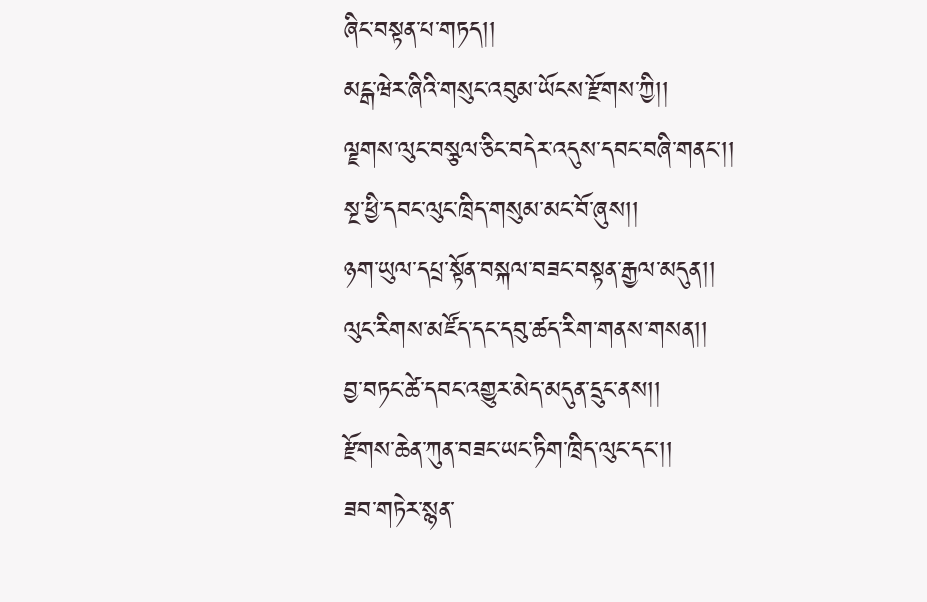ཞིང་བསྟན་པ་གཏད།།
མངྒ་ཝེར་ཞིའི་གསུང་འབུམ་ཡོངས་རྫོགས་ཀྱི།།
ལྗགས་ལུང་བསྩལ་ཅིང་བདེར་འདུས་དབང་བཞི་གནང་།།
སྔ་ཕྱི་དབང་ལུང་ཁྲིད་གསུམ་མང་བོ་ཞུས།།
ཉག་ཡུལ་དཔྲ་སྟོན་བསྐལ་བཟང་བསྟན་རྒྱལ་མདུན།།
ལུང་རིགས་མཛོད་དང་དབུ་ཚད་རིག་གནས་གསན།།
བྱ་བཏང་ཚེ་དབང་འགྱུར་མེད་མདུན་དྲུང་ནས།།
རྫོགས་ཆེན་ཀུན་བཟང་ཡང་ཏིག་ཁྲིད་ལུང་དང་།།
ཟབ་གཏེར་སྙན་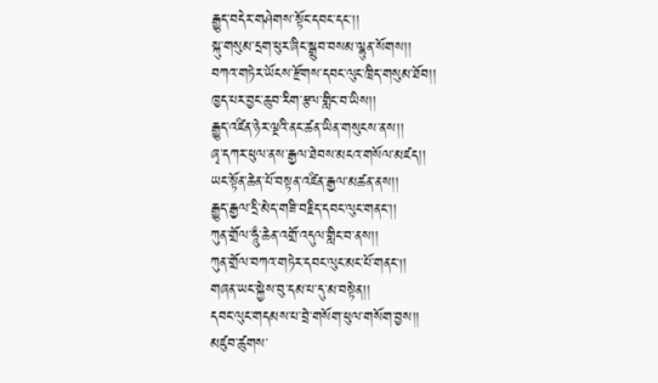རྒྱུད་བདེར་གཤེགས་སྟོང་དབང་དང་།།
སྐུ་གསུམ་དྲག་ཕུར་ཞིང་སྒྲུབ་བསམ་ལྷུན་སོགས།།
བཀའ་གཏེར་ཡོངས་རྫོགས་དབང་ལུང་ཁྲིད་གསུམ་ཐོབ།།
ཁྱད་པར་བྱང་ཆུབ་རིག་རྩལ་གླིང་བ་ཡིས།།
རྒྱུད་འཛིན་ཉེར་ལྔའི་ནང་ཚན་ཡིན་གསུངས་ནས།།
ཞྭ་དཀར་ཕུལ་ནས་རྒྱལ་ཐེབས་མངའ་གསོལ་མཛད།།
ཡང་སྟོན་ཆེན་པོ་བསྟན་འཛིན་རྒྱལ་མཚན་ནས།།
རྒྱུད་རྒྱལ་དྲི་མེད་གཟི་བརྗིད་དབང་ལུང་གནང་།།
ཀུན་གྲོལ་ཧཱུྃ་ཆེན་འགྲོ་འདུལ་གླིང་བ་ནས།།
ཀུན་གྲོལ་བཀའ་གཏེར་དབང་ལུང་མང་པོ་གནང།།
གཞན་ཡང་སྐྱེས་བུ་དམ་པ་དུ་མ་བསྟེན།།
དབང་ལུང་གདམས་པ་བྲེ་གསོག་ཕུལ་གསོག་བྱས།།
མཛུབ་ཚུགས་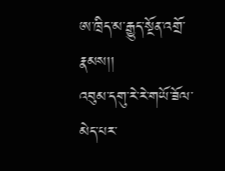ཨ་ཁྲིད་མ་རྒྱུད་སྔོན་འགྲོ་རྣམས།།
འབུམ་དགུ་རེ་རེ་གཡོ་ཟོལ་མེད་པར་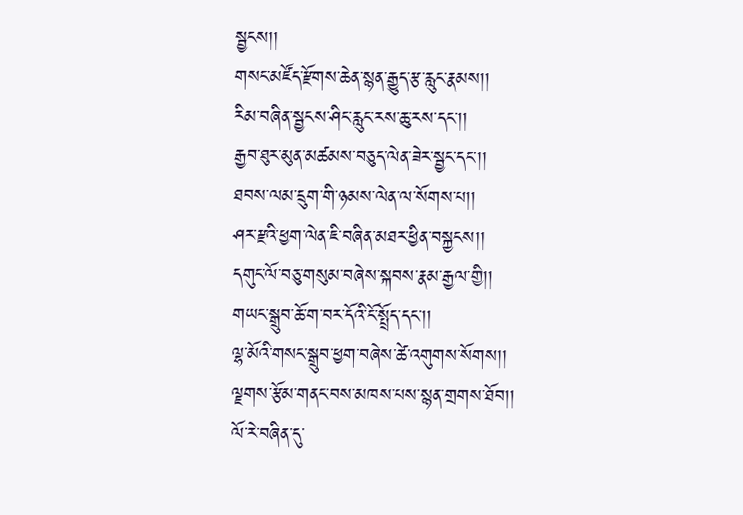སྦྱངས།།
གསང་མཛོད་རྫོགས་ཆེན་སྙན་རྒྱུད་རྩ་རླུང་རྣམས།།
རིམ་བཞིན་སྦྱངས་ཤིང་རླུང་རས་ཆུ་རས་དང་།།
རྒྱབ་ཐུར་མུན་མཚམས་བཅུད་ལེན་ཟེར་སྦྱང་དང་།།
ཐབས་ལམ་དྲུག་གི་ཉམས་ལེན་ལ་སོགས་པ།།
ཤར་རྫའི་ཕྱག་ལེན་ཇི་བཞིན་མཐར་ཕྱིན་བསྐྱངས།།
དགུང་ལོ་བཅུ་གསུམ་བཞེས་སྐབས་རྣམ་རྒྱལ་གྱི།།
གཡང་སྒྲུབ་ཆོ་ག་བར་དོའི་ངོ་སྤྲོད་དང་།།
ལྷ་མོའི་གསང་སྒྲུབ་ཕྱག་བཞེས་ཚེ་འགུགས་སོགས།།
ལྗགས་རྩོམ་གནང་བས་མཁས་པས་སྙན་གྲགས་ཐོབ།།
ལོ་རེ་བཞིན་དུ་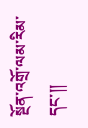སྔོན་འགྲོ་ལམ་རིམ་དང་།།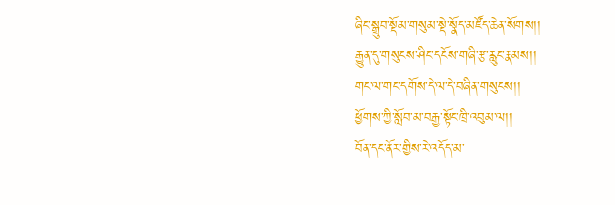ཞིང་སྒྲུབ་སྡོམ་གསུམ་སྡེ་སྣོད་མཛོད་ཆེན་སོགས།།
རྒྱུན་དུ་གསུངས་ཤིང་དངོས་གཞི་རྩ་རླུང་རྣམས།།
གང་ལ་གང་དགོས་དེ་ལ་དེ་བཞིན་གསུངས།།
ཕྱོགས་ཀྱི་སློབ་མ་བརྒྱ་སྟོང་ཁྲི་འབུམ་ལ།།
བོན་དང་ནོར་གྱིས་རེ་འདོད་མ་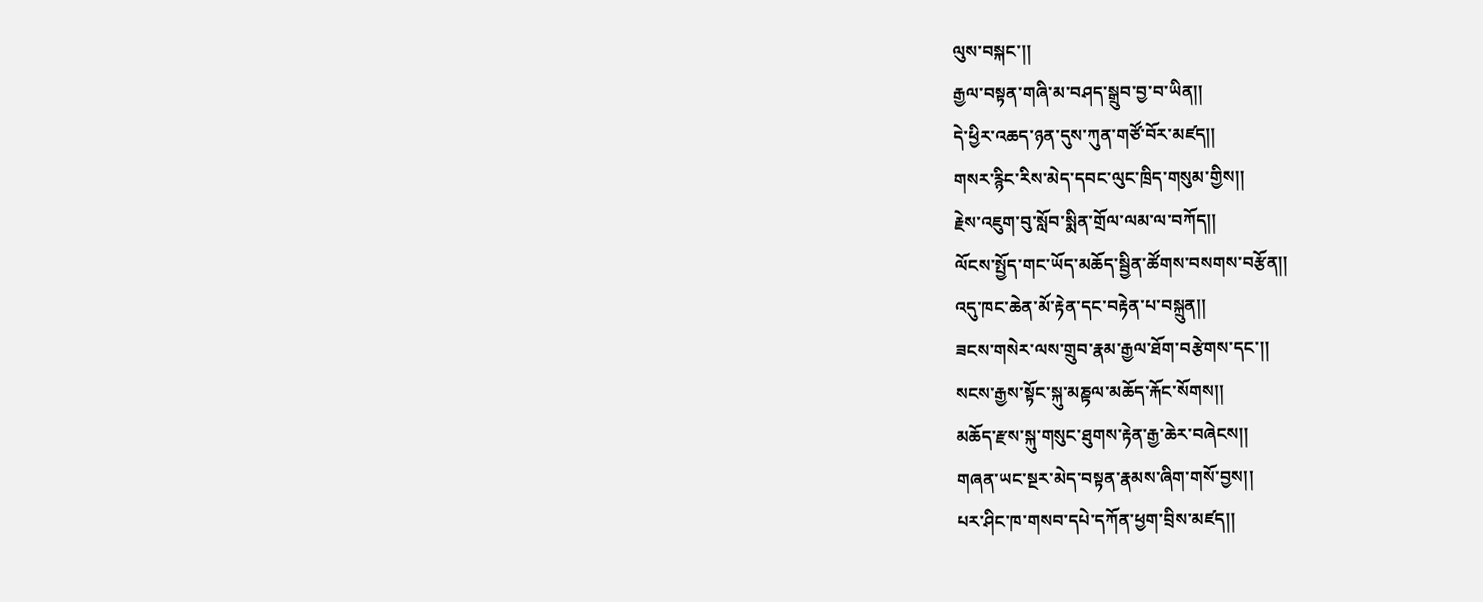ལུས་བསྐང་།།
རྒྱལ་བསྟན་གཞི་མ་བཤད་སྒྲུབ་བྱ་བ་ཡིན།།
དེ་ཕྱིར་འཆད་ཉན་དུས་ཀུན་གཙོ་བོར་མཛད།།
གསར་རྙིང་རིས་མེད་དབང་ལུང་ཁྲིད་གསུམ་གྱིས།།
རྗེས་འཇུག་བུ་སློབ་སྨིན་གྲོལ་ལམ་ལ་བཀོད།།
ལོངས་སྤྱོད་གང་ཡོད་མཆོད་སྦྱིན་ཚོགས་བསགས་བརྩོན།།
འདུ་ཁང་ཆེན་མོ་རྟེན་དང་བརྟེན་པ་བསྐྲུན།།
ཟངས་གསེར་ལས་གྲུབ་རྣམ་རྒྱལ་ཐོག་བརྩེགས་དང་།།
སངས་རྒྱས་སྟོང་སྐུ་མཎྟལ་མཆོད་རྐོང་སོགས།།
མཆོད་རྫས་སྐུ་གསུང་ཐུགས་རྟེན་རྒྱ་ཆེར་བཞེངས།།
གཞན་ཡང་སྔར་མེད་བསྟན་རྣམས་ཞིག་གསོ་བྱས།།
པར་ཤིང་ཁ་གསབ་དཔེ་དཀོན་ཕྱག་བྲིས་མཛད།།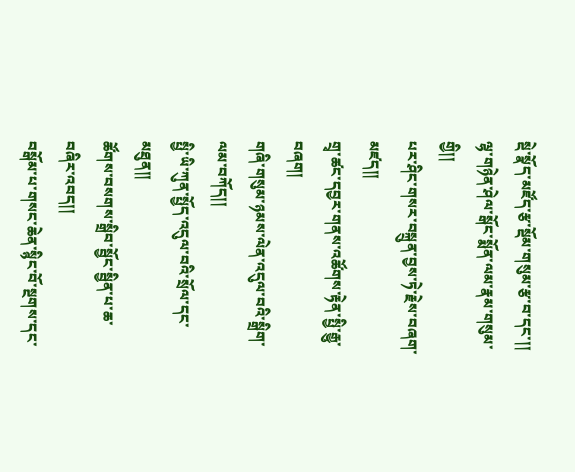སྡེ་སྣོད་མཛོད་རྩ་སྡོམ་གསུམ་རྩ་བ་དང་།།
ལྷ་གཉེན་ཤེལ་སྒོང་སྨོན་ལམ་རྣམ་གསུམ་གྱི།།
པར་ཤིང་གསར་བསྐྲུན་བྱས་ཏེ་རྗེས་བཞག་མཛད།།
གྲྭ་ཚང་དབྱར་གནས་འཚོགས་རྟེན་སྤྱི་རྒྱུ་བཞག།
གཞི་གསུམ་ཉམས་ལེན་འདུལ་བའི་སྒྲིག་ལམ་བཀོད།།
སྤྱི་ཡི་ཀུན་སྤྱོད་འདུལ་བའི་སྲོལ་དང་མཐུན།།
ཚོགས་བསགས་སྒྲིབ་སྦྱོང་སྦྱིན་པ་ཆ་བཞིར་འབད།།
བསྒོམ་པ་གསང་ཆེན་སྙིང་བོ་སྔགས་དང་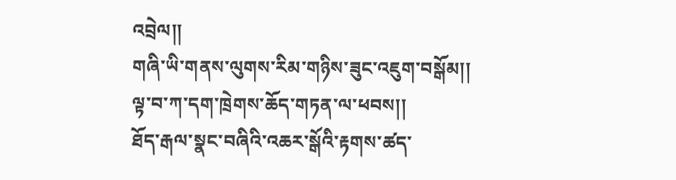འབྲེལ།།
གཞི་ཡི་གནས་ལུགས་རིམ་གཉིས་ཟུང་འཇུག་བསྒོམ།།
ལྟ་བ་ཀ་དག་ཁྲེགས་ཆོད་གཏན་ལ་ཕབས།།
ཐོད་རྒལ་སྣང་བཞིའི་འཆར་སྒོའི་རྟགས་ཚད་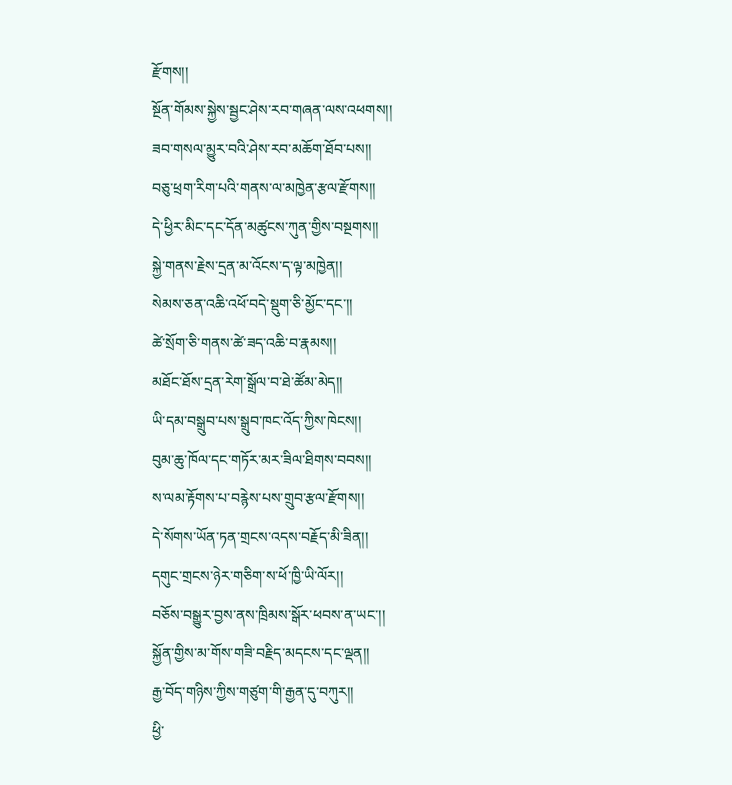རྫོགས།།
སྔོན་གོམས་སྐྱེས་སྦྱང་ཤེས་རབ་གཞན་ལས་འཕགས།།
ཟབ་གསལ་མྱུར་བའི་ཤེས་རབ་མཆོག་ཐོབ་པས།།
བཅུ་ཕྲག་རིག་པའི་གནས་ལ་མཁྱེན་རྩལ་རྫོགས།།
དེ་ཕྱིར་མིང་དང་དོན་མཚུངས་ཀུན་གྱིས་བསྔགས།།
སྐྱེ་གནས་རྗེས་དྲན་མ་འོངས་ད་ལྟ་མཁྱེན།།
སེམས་ཅན་འཆི་འཕོ་བདེ་སྡུག་ཅི་མྱོང་དང་།།
ཚེ་སྲོག་ཅི་གནས་ཚེ་ཟད་འཆི་བ་རྣམས།།
མཐོང་ཐོས་དྲན་རེག་སྒྲོལ་བ་ཐེ་ཚོམ་མེད།།
ཡི་དམ་བསྒྲུབ་པས་སྒྲུབ་ཁང་འོད་ཀྱིས་ཁེངས།།
བུམ་ཆུ་ཁོལ་དང་གཏོར་མར་ཟིལ་ཐིགས་བབས།།
ས་ལམ་རྟོགས་པ་བརྙེས་པས་གྲུབ་རྩལ་རྫོགས།།
དེ་སོགས་ཡོན་ཏན་གྲངས་འདས་བརྗོད་མི་ཟིན།།
དགུང་གྲངས་ཉེར་གཅིག་ས་ཕོ་ཁྱི་ཡི་ལོར།།
བཅོས་བསྒྱུར་བྱས་ནས་ཁྲིམས་སྒོར་ཕབས་ན་ཡང་།།
སྐྱོན་གྱིས་མ་གོས་གཟི་བརྗིད་མདངས་དང་ལྡན།།
རྒྱ་བོད་གཉིས་ཀྱིས་གཙུག་གི་རྒྱན་དུ་བཀུར།།
ཕྱི་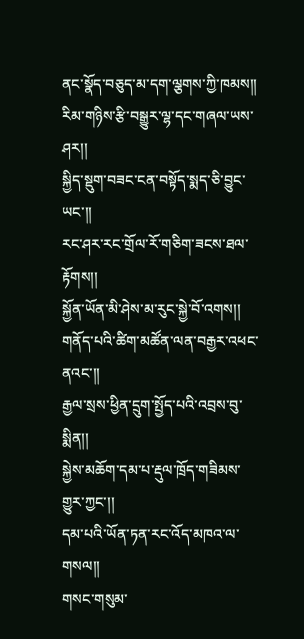ནང་སྣོད་བཅུད་མ་དག་ལྕགས་ཀྱི་ཁམས།།
རིམ་གཉིས་རྩི་བསྒྱུར་ལྷ་དང་གཞལ་ཡས་ཤར།།
སྐྱིད་སྡུག་བཟང་ངན་བསྟོད་སྨད་ཅི་བྱུང་ཡང་།།
རང་ཤར་རང་གྲོལ་རོ་གཅིག་ཟངས་ཐལ་རྟོགས།།
སྐྱོན་ཡོན་མི་ཤེས་མ་རུང་སྐྱེ་བོ་འགས།།
གནོད་པའི་ཚིག་མཚོན་ལན་བརྒྱར་འཕང་ནའང་།།
རྒྱལ་སྲས་ཕྱིན་དྲུག་སྤྱོད་པའི་འབྲས་བུ་སྨིན།།
སྐྱེས་མཆོག་དམ་པ་རྡུལ་ཁྲོད་གཟིམས་གྱུར་ཀྱང་།།
དམ་པའི་ཡོན་ཏན་རང་འོད་མཁའ་ལ་གསལ།།
གསང་གསུམ་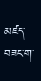མཛད་བཟང་ག་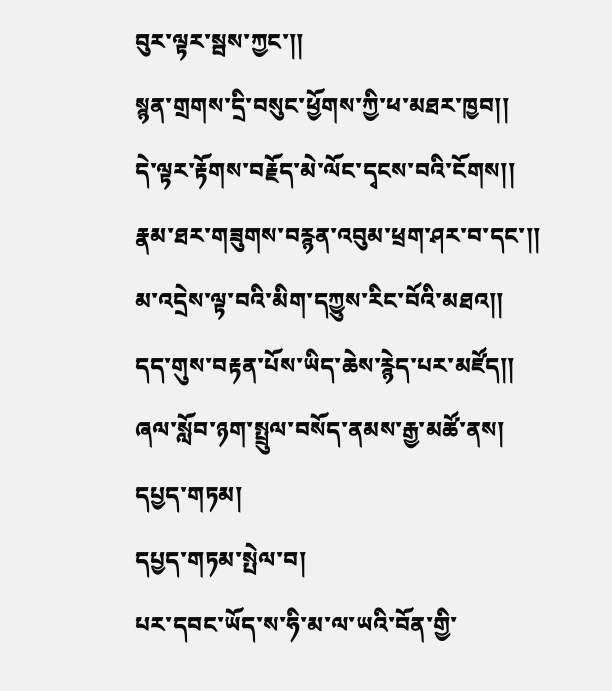བུར་ལྟར་སྦས་ཀྱང་།།
སྙན་གྲགས་དྲི་བསུང་ཕྱོགས་ཀྱི་ཕ་མཐར་ཁྱབ།།
དེ་ལྟར་རྟོགས་བརྗོད་མེ་ལོང་དྭངས་བའི་ངོགས།།
རྣམ་ཐར་གཟུགས་བརྙན་འབུམ་ཕྲག་ཤར་བ་དང་།།
མ་འདྲེས་ལྟ་བའི་མིག་དཀྱུས་རིང་བོའི་མཐའ།།
དད་གུས་བརྟན་པོས་ཡིད་ཆེས་རྙེད་པར་མཛོད།།
ཞལ་སློབ་ཉག་སྤྲུལ་བསོད་ནམས་རྒྱ་མཚོ་ནས།
དཔྱད་གཏམ།
དཔྱད་གཏམ་སྤེལ་བ།
པར་དབང་ཡོད་ས་ཧི་མ་ལ་ཡའི་བོན་གྱི་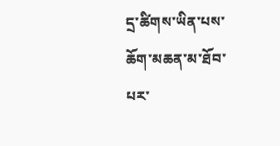དྲ་ཚིགས་ཡིན་པས་ཆོག་མཆན་མ་ཐོབ་པར་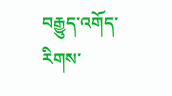བརྒྱུད་འགོད་རིགས་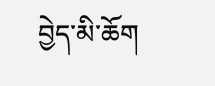བྱེད་མི་ཆོག